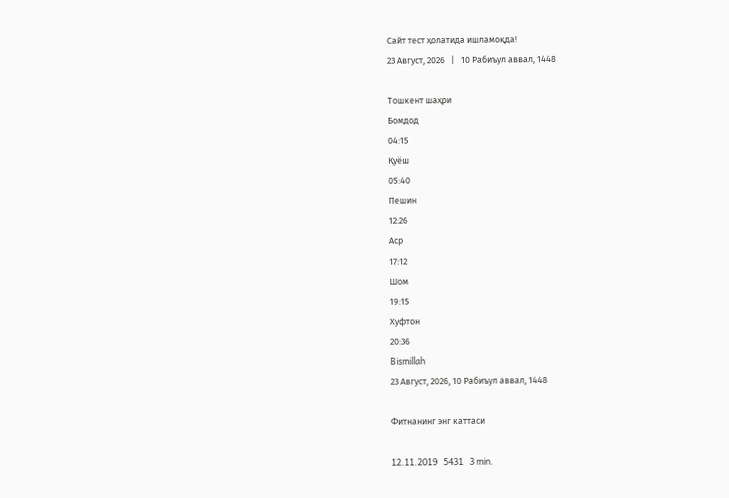Сайт тест ҳолатида ишламоқда!
23 Август, 2026   |   10 Рабиъул аввал, 1448

Тошкент шаҳри
Бомдод
04:15
Қуёш
05:40
Пешин
12:26
Аср
17:12
Шом
19:15
Хуфтон
20:36
Bismillah
23 Август, 2026, 10 Рабиъул аввал, 1448

Фитнанинг энг каттаси

12.11.2019   5431   3 min.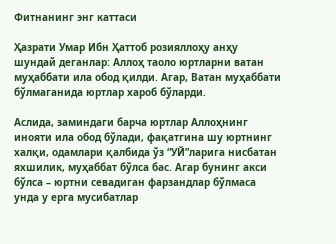Фитнанинг энг каттаси

Ҳазрати Умар Ибн Ҳаттоб розияллоҳу анҳу шундай деганлар: Аллоҳ таоло юртларни ватан муҳаббати ила обод қилди. Агар, Ватан муҳаббати бўлмаганида юртлар хароб бўларди.

Аслида, заминдаги барча юртлар Аллоҳнинг инояти ила обод бўлади, фақатгина шу юртнинг халқи, одамлари қалбида ўз “УЙ”ларига нисбатан яхшилик, муҳаббат бўлса бас. Агар бунинг акси бўлса – юртни севадиган фарзандлар бўлмаса унда у ерга мусибатлар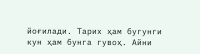йоғилади. Тарих ҳам бугунги кун ҳам бунга гувоҳ. Айни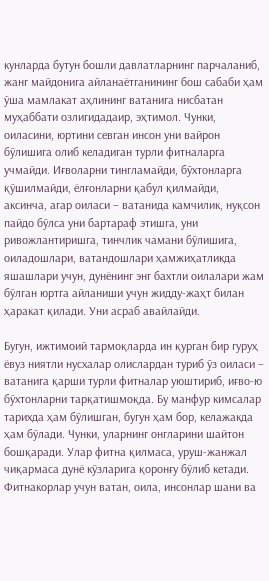кунларда бутун бошли давлатларнинг парчаланиб, жанг майдонига айланаётганининг бош сабаби ҳам ўша мамлакат аҳлининг ватанига нисбатан муҳаббати озлигидадаир, эҳтимол. Чунки, оиласини, юртини севган инсон уни вайрон бўлишига олиб келадиган турли фитналарга учмайди. Иғволарни тингламайди, бўхтонларга қўшилмайди, ёлғонларни қабул қилмайди, аксинча, агар оиласи – ватанида камчилик, нуқсон пайдо бўлса уни бартараф этишга, уни ривожлантиришга, тинчлик чамани бўлишига, оиладошлари, ватандошлари ҳамжиҳатликда яшашлари учун, дунёнинг энг бахтли оилалари жам бўлган юртга айланиши учун жидду-жаҳт билан ҳаракат қилади. Уни асраб авайлайди.

Бугун, ижтимоий тармоқларда ин қурган бир гуруҳ ёвуз ниятли нусхалар олислардан туриб ўз оиласи – ватанига қарши турли фитналар уюштириб, иғво-ю бўхтонларни тарқатишмоқда. Бу манфур кимсалар тарихда ҳам бўлишган, бугун ҳам бор, келажакда ҳам бўлади. Чунки, уларнинг онгларини шайтон бошқаради. Улар фитна қилмаса, уруш-жанжал чиқармаса дунё кўзларига қоронғу бўлиб кетади. Фитнакорлар учун ватан, оила, инсонлар шани ва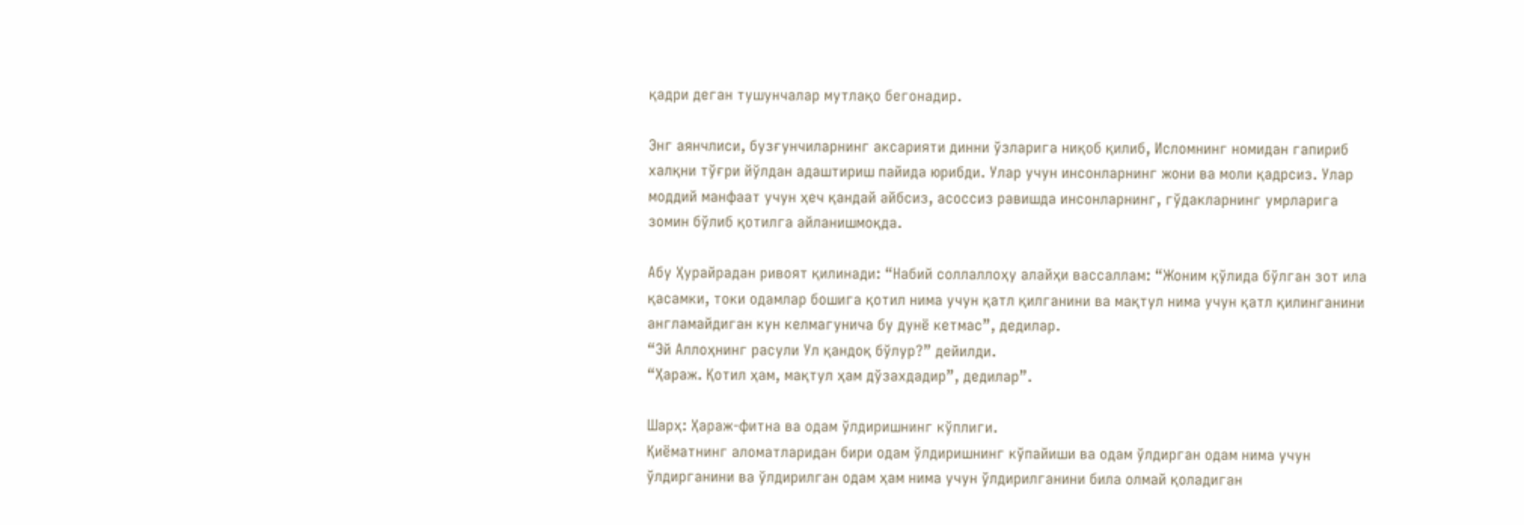қадри деган тушунчалар мутлақо бегонадир.

Энг аянчлиси, бузғунчиларнинг аксарияти динни ўзларига ниқоб қилиб, Исломнинг номидан гапириб халқни тўғри йўлдан адаштириш пайида юрибди. Улар учун инсонларнинг жони ва моли қадрсиз. Улар моддий манфаат учун ҳеч қандай айбсиз, асоссиз равишда инсонларнинг, гўдакларнинг умрларига зомин бўлиб қотилга айланишмоқда.

Абу Ҳурайрадан ривоят қилинади: “Набий соллаллоҳу алайҳи вассаллам: “Жоним қўлида бўлган зот ила қасамки, токи одамлар бошига қотил нима учун қатл қилганини ва мақтул нима учун қатл қилинганини англамайдиган кун келмагунича бу дунё кетмас”, дедилар.
“Эй Аллоҳнинг расули Ул қандоқ бўлур?” дейилди.
“Ҳараж. Қотил ҳам, мақтул ҳам дўзахдадир”, дедилар”.

Шарҳ: Ҳараж-фитна ва одам ўлдиришнинг кўплиги.
Қиёматнинг аломатларидан бири одам ўлдиришнинг кўпайиши ва одам ўлдирган одам нима учун ўлдирганини ва ўлдирилган одам ҳам нима учун ўлдирилганини била олмай қоладиган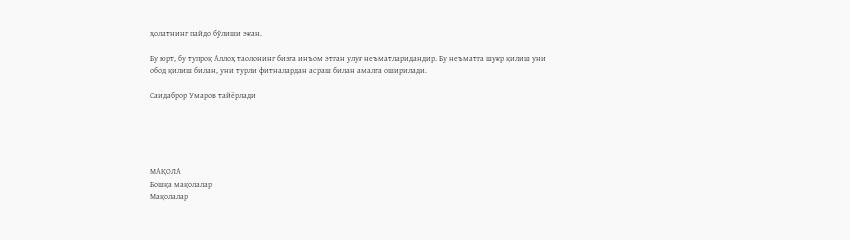ҳолатнинг пайдо бўлиши экан.

Бу юрт, бу тупроқ Аллоҳ таолонинг бизга инъом этган улуғ неъматларидандир. Бу неъматга шукр қилиш уни обод қилиш билан, уни турли фитналардан асраш билан амалга оширилади.

Саидаброр Умаров тайёрлади





МАҚОЛА
Бошқа мақолалар
Мақолалар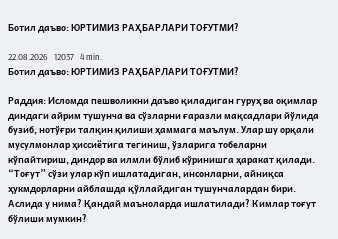Ботил даъво: ЮРТИМИЗ РАҲБАРЛАРИ ТОҒУТМИ?

22.08.2026   12037   4 min.
Ботил даъво: ЮРТИМИЗ РАҲБАРЛАРИ ТОҒУТМИ?

Раддия: Исломда пешволикни даъво қиладиган гуруҳ ва оқимлар диндаги айрим тушунча ва сўзларни ғаразли мақсадлари йўлида бузиб, нотўғри талқин қилиши ҳаммага маълум. Улар шу орқали мусулмонлар ҳиссиётига тегиниш, ўзларига тобеларни кўпайтириш, диндор ва илмли бўлиб кўринишга ҳаракат қилади. “Тоғут” сўзи улар кўп ишлатадиган, инсонларни, айниқса ҳукмдорларни айблашда қўллайдиган тушунчалардан бири. Аслида у нима? Қандай маъноларда ишлатилади? Кимлар тоғут бўлиши мумкин?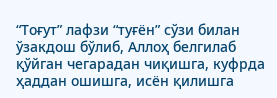“Тоғут” лафзи “туғён” сўзи билан ўзакдош бўлиб, Аллоҳ белгилаб қўйган чегарадан чиқишга, куфрда ҳаддан ошишга, исён қилишга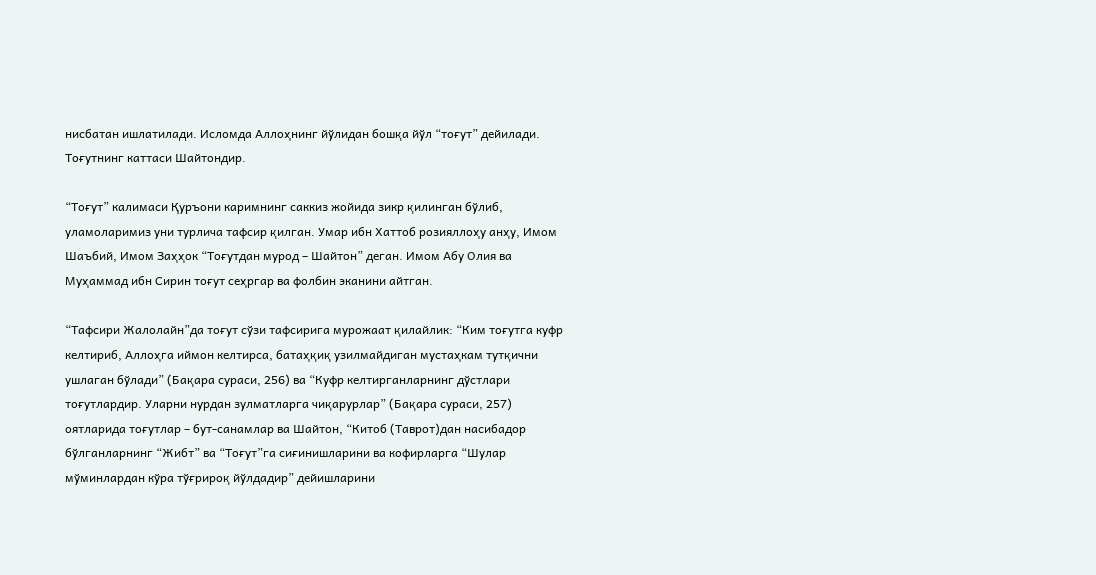нисбатан ишлатилади. Исломда Аллоҳнинг йўлидан бошқа йўл “тоғут” дейилади. Тоғутнинг каттаси Шайтондир.

“Тоғут” калимаси Қуръони каримнинг саккиз жойида зикр қилинган бўлиб, уламоларимиз уни турлича тафсир қилган. Умар ибн Хаттоб розияллоҳу анҳу, Имом Шаъбий, Имом Заҳҳок “Тоғутдан мурод – Шайтон” деган. Имом Абу Олия ва Муҳаммад ибн Сирин тоғут сеҳргар ва фолбин эканини айтган.

“Тафсири Жалолайн”да тоғут сўзи тафсирига мурожаат қилайлик: “Ким тоғутга куфр келтириб, Аллоҳга иймон келтирса, батаҳқиқ узилмайдиган мустаҳкам тутқични ушлаган бўлади” (Бақара сураси, 256) ва “Куфр келтирганларнинг дўстлари тоғутлардир. Уларни нурдан зулматларга чиқарурлар” (Бақара сураси, 257) оятларида тоғутлар – бут-санамлар ва Шайтон, “Китоб (Таврот)дан насибадор бўлганларнинг “Жибт” ва “Тоғут”га сиғинишларини ва кофирларга “Шулар мўминлардан кўра тўғрироқ йўлдадир” дейишларини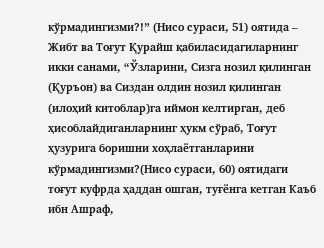кўрмадингизми?!” (Нисо сураси, 51) оятида – Жибт ва Тоғут Қурайш қабиласидагиларнинг икки санами, “Ўзларини, Сизга нозил қилинган (Қуръон) ва Сиздан олдин нозил қилинган (илоҳий китоблар)га иймон келтирган, деб ҳисоблайдиганларнинг ҳукм сўраб, Тоғут ҳузурига боришни хоҳлаётганларини кўрмадингизми?(Нисо сураси, 60) оятидаги тоғут куфрда ҳаддан ошган, туғёнга кетган Каъб ибн Ашраф,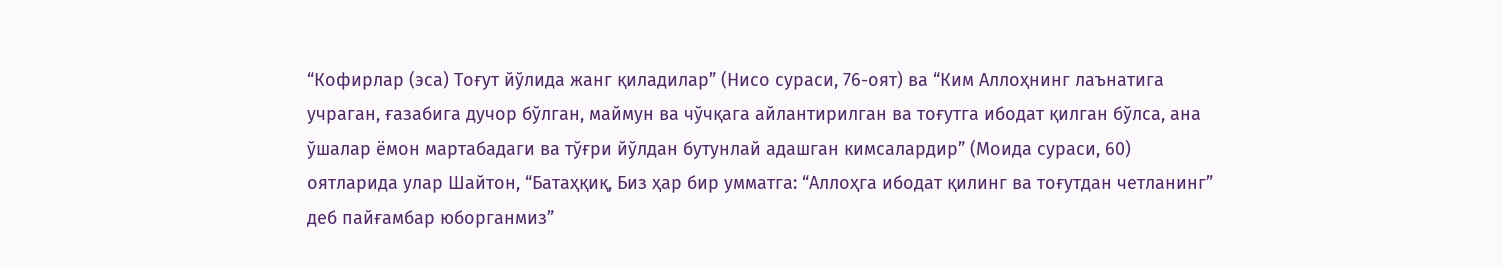“Кофирлар (эса) Тоғут йўлида жанг қиладилар” (Нисо сураси, 76-оят) ва “Ким Аллоҳнинг лаънатига учраган, ғазабига дучор бўлган, маймун ва чўчқага айлантирилган ва тоғутга ибодат қилган бўлса, ана ўшалар ёмон мартабадаги ва тўғри йўлдан бутунлай адашган кимсалардир” (Моида сураси, 60) оятларида улар Шайтон, “Батаҳқиқ, Биз ҳар бир умматга: “Аллоҳга ибодат қилинг ва тоғутдан четланинг” деб пайғамбар юборганмиз”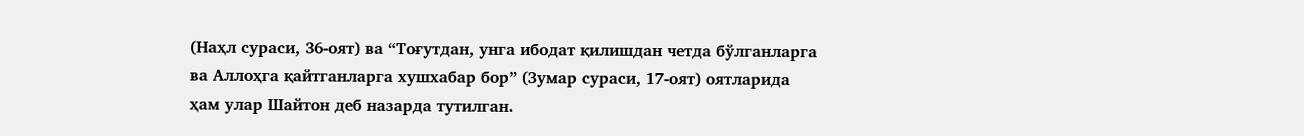(Наҳл сураси, 36-оят) ва “Тоғутдан, унга ибодат қилишдан четда бўлганларга ва Аллоҳга қайтганларга хушхабар бор” (Зумар сураси, 17-оят) оятларида ҳам улар Шайтон деб назарда тутилган.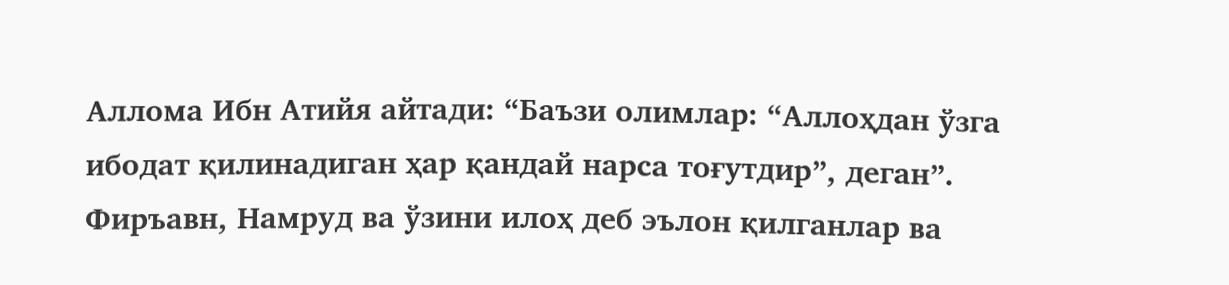Аллома Ибн Атийя айтади: “Баъзи олимлар: “Аллоҳдан ўзга ибодат қилинадиган ҳар қандай нарса тоғутдир”, деган”. Фиръавн, Намруд ва ўзини илоҳ деб эълон қилганлар ва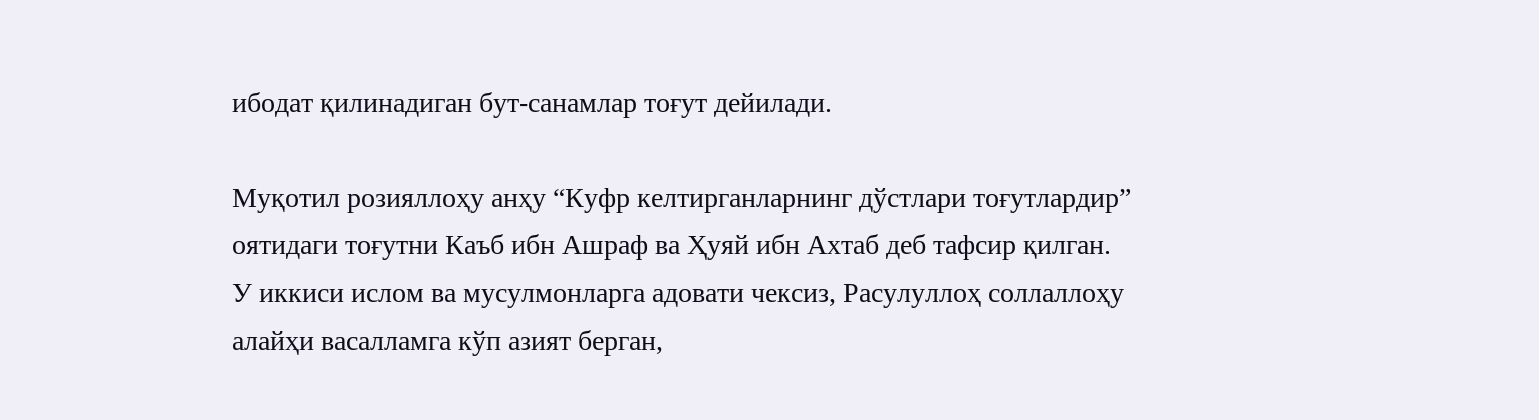ибодат қилинадиган бут-санамлар тоғут дейилади.

Муқотил розияллоҳу анҳу “Куфр келтирганларнинг дўстлари тоғутлардир” оятидаги тоғутни Каъб ибн Ашраф ва Ҳуяй ибн Ахтаб деб тафсир қилган. У иккиси ислом ва мусулмонларга адовати чексиз, Расулуллоҳ соллаллоҳу алайҳи васалламга кўп азият берган,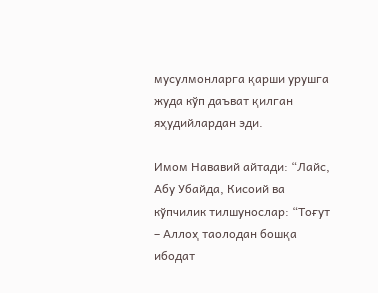мусулмонларга қарши урушга жуда кўп даъват қилган яҳудийлардан эди.

Имом Нававий айтади: “Лайс, Абу Убайда, Кисоий ва кўпчилик тилшунослар: “Тоғут – Аллоҳ таолодан бошқа ибодат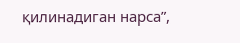қилинадиган нарса”,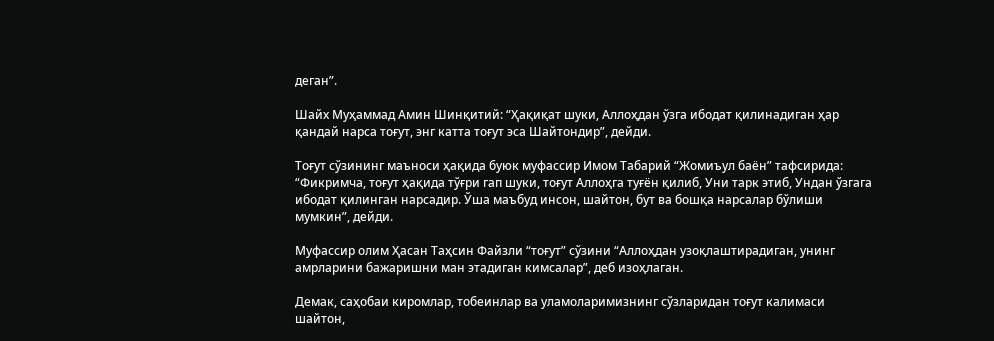деган”.

Шайх Муҳаммад Амин Шинқитий: “Ҳақиқат шуки, Аллоҳдан ўзга ибодат қилинадиган ҳар қандай нарса тоғут, энг катта тоғут эса Шайтондир”, дейди.

Тоғут сўзининг маъноси ҳақида буюк муфассир Имом Табарий “Жомиъул баён” тафсирида: “Фикримча, тоғут ҳақида тўғри гап шуки, тоғут Аллоҳга туғён қилиб, Уни тарк этиб, Ундан ўзгага ибодат қилинган нарсадир. Ўша маъбуд инсон, шайтон, бут ва бошқа нарсалар бўлиши мумкин”, дейди.

Муфассир олим Ҳасан Таҳсин Файзли “тоғут” сўзини “Аллоҳдан узоқлаштирадиган, унинг амрларини бажаришни ман этадиган кимсалар”, деб изоҳлаган.

Демак, саҳобаи киромлар, тобеинлар ва уламоларимизнинг сўзларидан тоғут калимаси шайтон,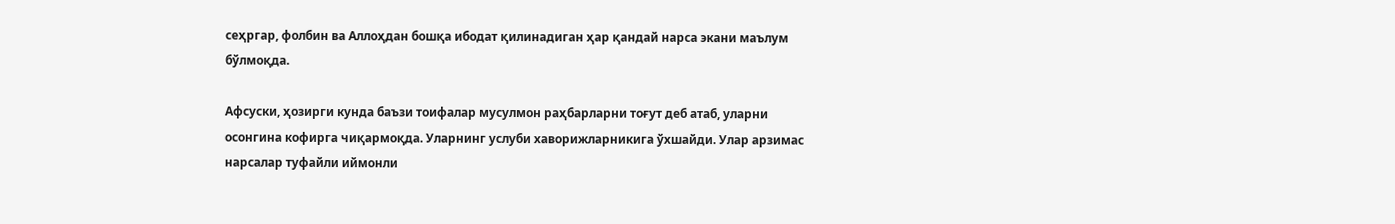сеҳргар, фолбин ва Аллоҳдан бошқа ибодат қилинадиган ҳар қандай нарса экани маълум бўлмоқда.

Афсуски, ҳозирги кунда баъзи тоифалар мусулмон раҳбарларни тоғут деб атаб, уларни осонгина кофирга чиқармоқда. Уларнинг услуби хаворижларникига ўхшайди. Улар арзимас нарсалар туфайли иймонли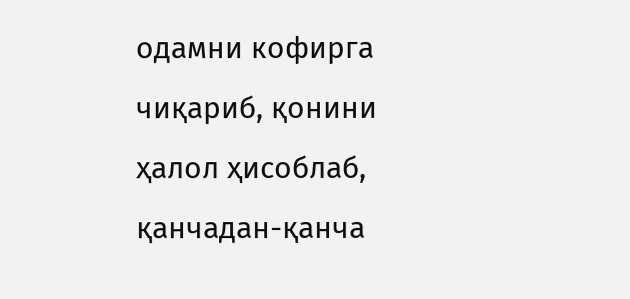одамни кофирга чиқариб, қонини ҳалол ҳисоблаб, қанчадан-қанча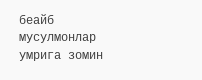беайб мусулмонлар умрига зомин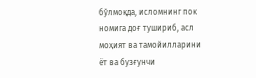бўлмоқда, исломнинг пок номига доғ тушириб, асл моҳият ва тамойилларини ёт ва бузғунчи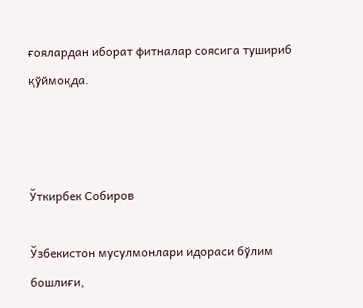ғоялардан иборат фитналар соясига тушириб қўймоқда.



Ўткирбек Собиров

Ўзбекистон мусулмонлари идораси бўлим бошлиғи,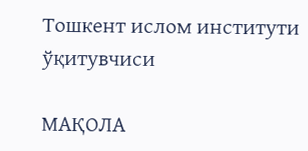Тошкент ислом институти ўқитувчиси

МАҚОЛА